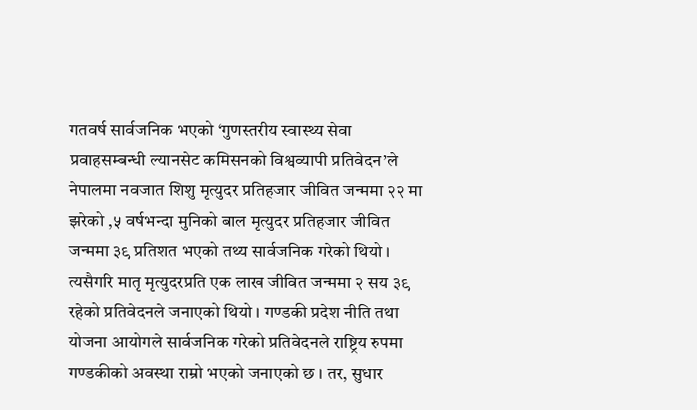गतवर्ष सार्वजनिक भएको ‘गुणस्तरीय स्वास्थ्य सेवा प्रवाहसम्बन्धी ल्यानसेट कमिसनको विश्वव्यापी प्रतिवेदन’ले नेपालमा नवजात शिशु मृत्युदर प्रतिहजार जीवित जन्ममा २२ मा झरेको ,५ वर्षभन्दा मुनिको बाल मृत्युदर प्रतिहजार जीवित जन्ममा ३९ प्रतिशत भएको तथ्य सार्वजनिक गरेको थियो । त्यसैगरि मातृ मृत्युदरप्रति एक लाख जीवित जन्ममा २ सय ३९ रहेको प्रतिवेदनले जनाएको थियो । गण्डकी प्रदेश नीति तथा योजना आयोगले सार्वजनिक गरेको प्रतिवेदनले राष्ट्रिय रुपमा गण्डकीको अवस्था राम्रो भएको जनाएको छ । तर, सुधार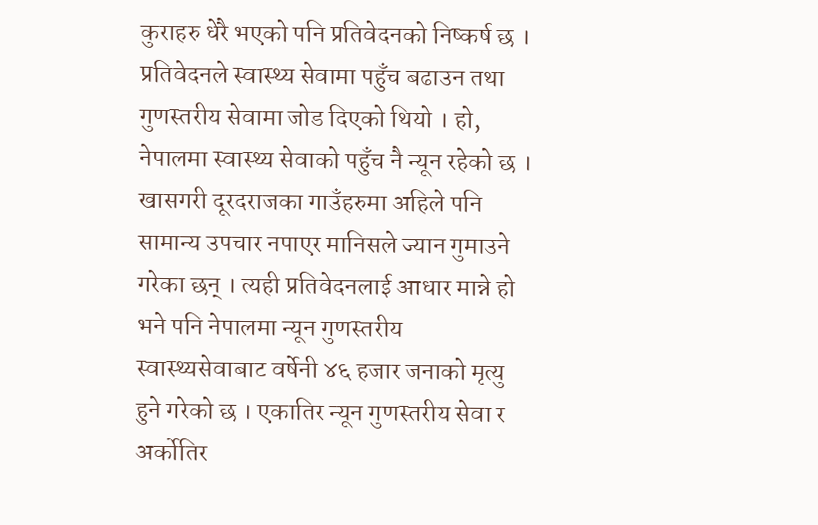कुराहरु धेरै भएको पनि प्रतिवेदनको निष्कर्ष छ ।
प्रतिवेदनले स्वास्थ्य सेवामा पहुँच बढाउन तथा गुणस्तरीय सेवामा जोड दिएको थियो । हो, नेपालमा स्वास्थ्य सेवाको पहुँच नै न्यून रहेको छ । खासगरी दूरदराजका गाउँहरुमा अहिले पनि सामान्य उपचार नपाएर मानिसले ज्यान गुमाउने गरेका छन् । त्यही प्रतिवेदनलाई आधार मान्ने हो भने पनि नेपालमा न्यून गुणस्तरीय स्वास्थ्यसेवाबाट वर्षेनी ४६ हजार जनाको मृत्यु हुने गरेको छ । एकातिर न्यून गुणस्तरीय सेवा र अर्कोतिर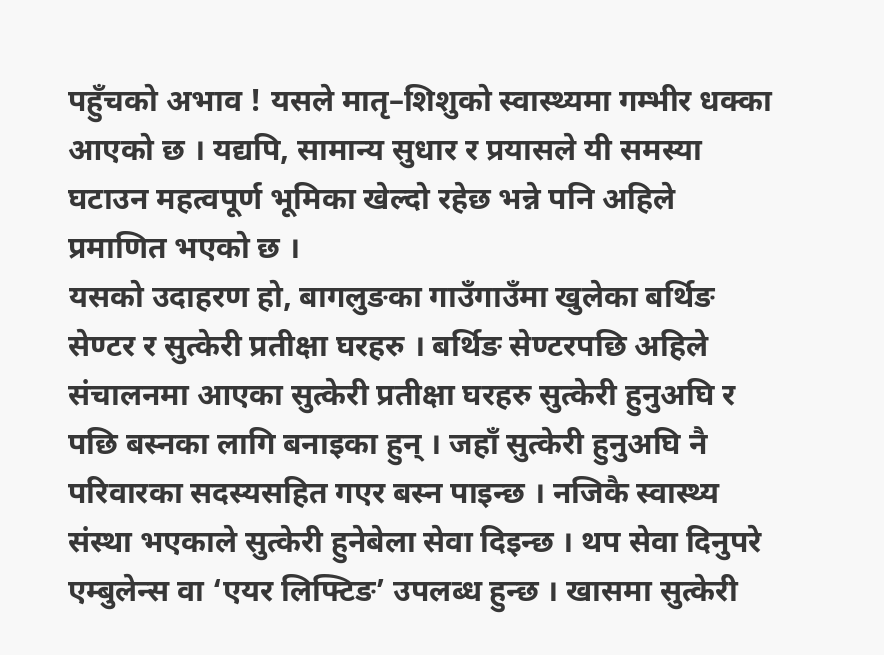पहुँचको अभाव ! यसले मातृ–शिशुको स्वास्थ्यमा गम्भीर धक्का आएको छ । यद्यपि, सामान्य सुधार र प्रयासले यी समस्या घटाउन महत्वपूर्ण भूमिका खेल्दो रहेछ भन्ने पनि अहिले प्रमाणित भएको छ ।
यसको उदाहरण हो, बागलुङका गाउँगाउँमा खुलेका बर्थिङ सेण्टर र सुत्केरी प्रतीक्षा घरहरु । बर्थिङ सेण्टरपछि अहिले संचालनमा आएका सुत्केरी प्रतीक्षा घरहरु सुत्केरी हुनुअघि र पछि बस्नका लागि बनाइका हुन् । जहाँ सुत्केरी हुनुअघि नै परिवारका सदस्यसहित गएर बस्न पाइन्छ । नजिकै स्वास्थ्य संस्था भएकाले सुत्केरी हुनेबेला सेवा दिइन्छ । थप सेवा दिनुपरे एम्बुलेन्स वा ‘एयर लिफ्टिङ’ उपलब्ध हुन्छ । खासमा सुत्केरी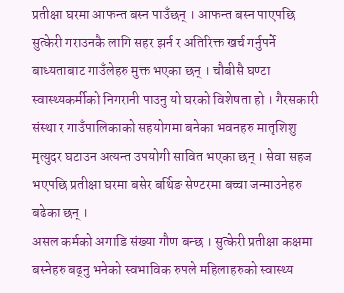प्रतीक्षा घरमा आफन्त बस्न पाउँछन् । आफन्त बस्न पाएपछि सुत्केरी गराउनकै लागि सहर झर्न र अतिरिक्त खर्च गर्नुपर्ने बाध्यताबाट गाउँलेहरु मुक्त भएका छन् । चौबीसै घण्टा स्वास्थ्यकर्मीको निगरानी पाउनु यो घरको विशेषता हो । गैरसकारी संस्था र गाउँपालिकाको सहयोगमा बनेका भवनहरु मातृशिशु मृत्युदर घटाउन अत्यन्त उपयोगी सावित भएका छन् । सेवा सहज भएपछि प्रतीक्षा घरमा बसेर बर्थिङ सेण्टरमा बच्चा जन्माउनेहरु बढेका छन् ।
असल कर्मको अगाडि संख्या गौण बन्छ । सुत्केरी प्रतीक्षा कक्षमा बस्नेहरु बढ्नु भनेको स्वभाविक रुपले महिलाहरुको स्वास्थ्य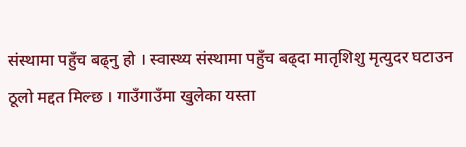संस्थामा पहुँच बढ्नु हो । स्वास्थ्य संस्थामा पहुँच बढ्दा मातृशिशु मृत्युदर घटाउन ठूलो मद्दत मिल्छ । गाउँगाउँमा खुलेका यस्ता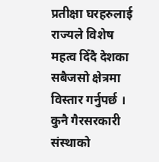प्रतीक्षा घरहरुलाई राज्यले विशेष महत्व दिँदै देशका सबैजसो क्षेत्रमा विस्तार गर्नुपर्छ । कुनै गैरसरकारी संस्थाको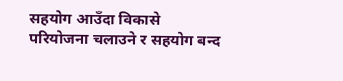सहयोग आउँदा विकासे परियोजना चलाउने र सहयोग बन्द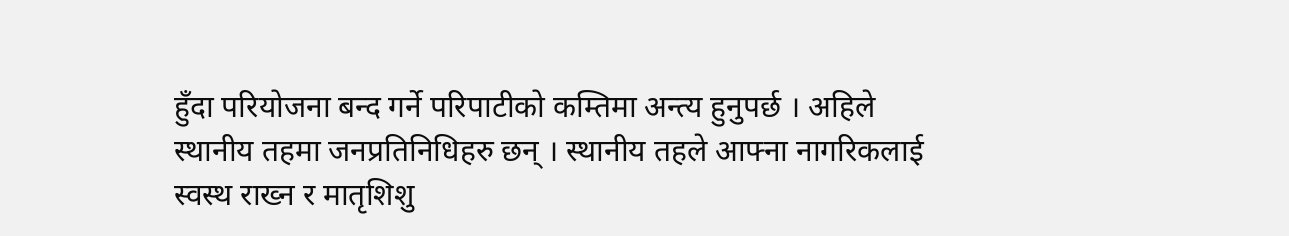हुँदा परियोजना बन्द गर्ने परिपाटीको कम्तिमा अन्त्य हुनुपर्छ । अहिले स्थानीय तहमा जनप्रतिनिधिहरु छन् । स्थानीय तहले आफ्ना नागरिकलाई स्वस्थ राख्न र मातृशिशु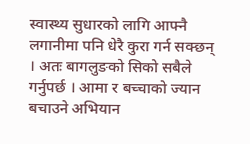स्वास्थ्य सुधारको लागि आफ्नै लगानीमा पनि धेरै कुरा गर्न सक्छन् । अतः बागलुङको सिको सबैले गर्नुपर्छ । आमा र बच्चाको ज्यान बचाउने अभियान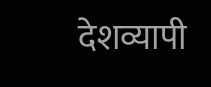देशव्यापी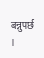बन्नुपर्छ ।